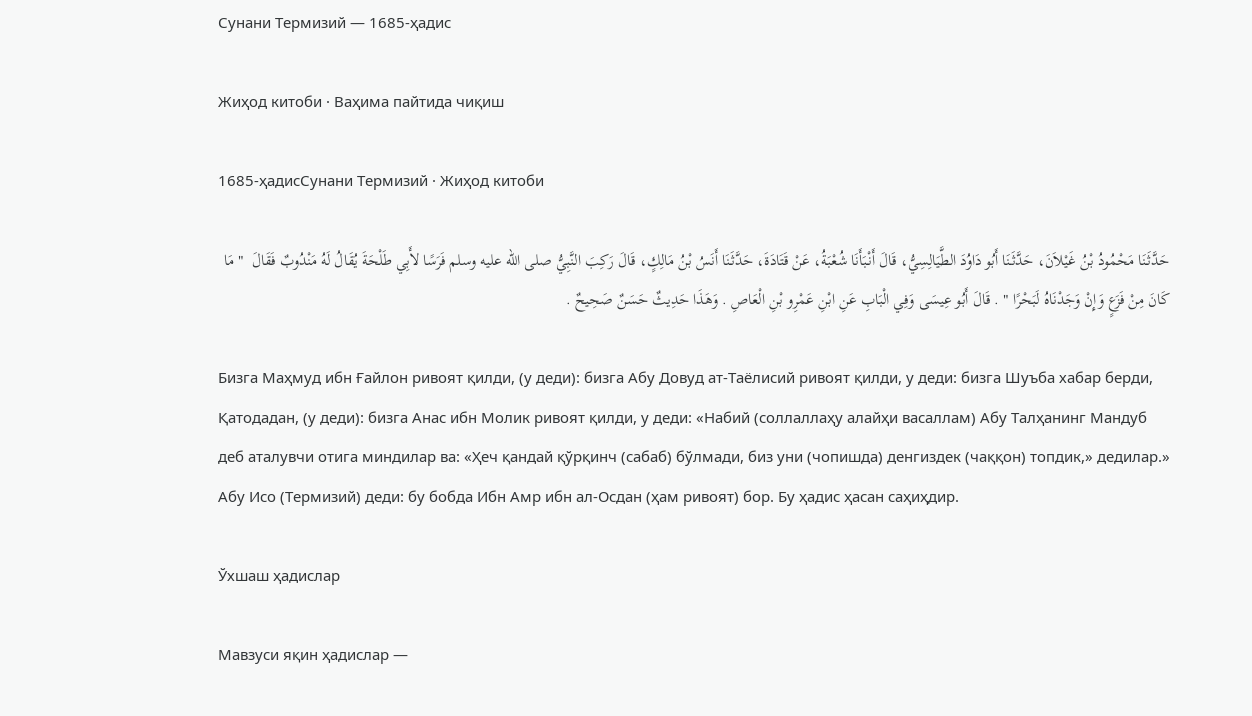Сунани Термизий — 1685-ҳадис

Жиҳод китоби · Ваҳима пайтида чиқиш

1685-ҳадисСунани Термизий · Жиҳод китоби

حَدَّثَنَا مَحْمُودُ بْنُ غَيْلاَنَ، حَدَّثَنَا أَبُو دَاوُدَ الطَّيَالِسِيُّ، قَالَ أَنْبَأَنَا شُعْبَةُ، عَنْ قَتَادَةَ، حَدَّثَنَا أَنَسُ بْنُ مَالِكٍ، قَالَ رَكِبَ النَّبِيُّ صلى الله عليه وسلم فَرَسًا لأَبِي طَلْحَةَ يُقَالُ لَهُ مَنْدُوبٌ فَقَالَ  " مَا كَانَ مِنْ فَزَعٍ وَإِنْ وَجَدْنَاهُ لَبَحْرًا " . قَالَ أَبُو عِيسَى وَفِي الْبَابِ عَنِ ابْنِ عَمْرِو بْنِ الْعَاصِ . وَهَذَا حَدِيثٌ حَسَنٌ صَحِيحٌ .

Бизга Маҳмуд ибн Ғайлон ривоят қилди, (у деди): бизга Абу Довуд ат-Таёлисий ривоят қилди, у деди: бизга Шуъба хабар берди, Қатодадан, (у деди): бизга Анас ибн Молик ривоят қилди, у деди: «Набий (соллаллаҳу алайҳи васаллам) Абу Талҳанинг Мандуб деб аталувчи отига миндилар ва: «Ҳеч қандай қўрқинч (сабаб) бўлмади, биз уни (чопишда) денгиздек (чаққон) топдик,» дедилар.» Абу Исо (Термизий) деди: бу бобда Ибн Амр ибн ал-Осдан (ҳам ривоят) бор. Бу ҳадис ҳасан саҳиҳдир.

Ўхшаш ҳадислар

Мавзуси яқин ҳадислар —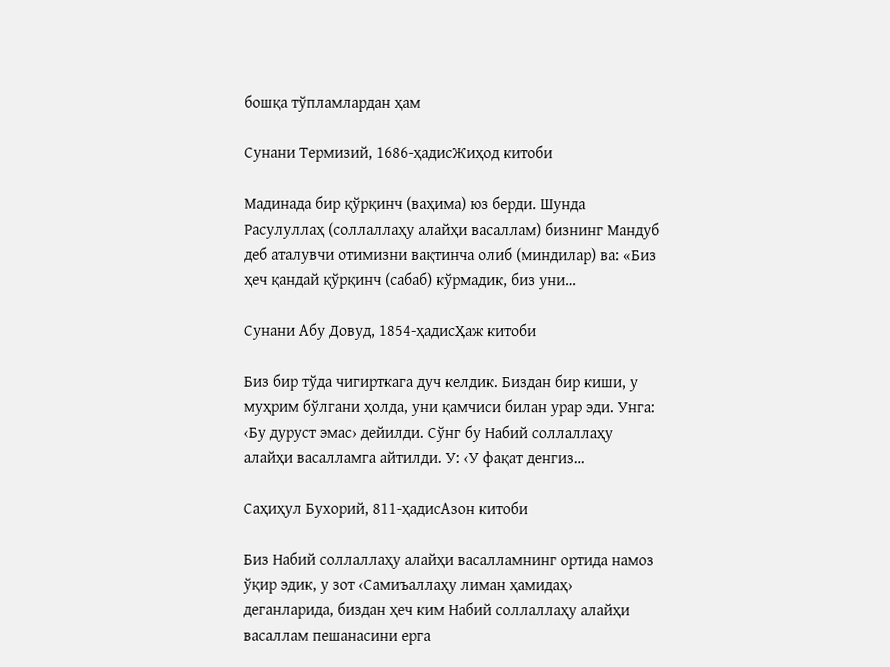бошқа тўпламлардан ҳам

Сунани Термизий, 1686-ҳадисЖиҳод китоби

Мадинада бир қўрқинч (ваҳима) юз берди. Шунда Расулуллаҳ (соллаллаҳу алайҳи васаллам) бизнинг Мандуб деб аталувчи отимизни вақтинча олиб (миндилар) ва: «Биз ҳеч қандай қўрқинч (сабаб) кўрмадик, биз уни…

Сунани Абу Довуд, 1854-ҳадисҲаж китоби

Биз бир тўда чигирткага дуч келдик. Биздан бир киши, у муҳрим бўлгани ҳолда, уни қамчиси билан урар эди. Унга: ‹Бу дуруст эмас› дейилди. Сўнг бу Набий соллаллаҳу алайҳи васалламга айтилди. У: ‹У фақат денгиз…

Саҳиҳул Бухорий, 811-ҳадисАзон китоби

Биз Набий соллаллаҳу алайҳи васалламнинг ортида намоз ўқир эдик, у зот ‹Самиъаллаҳу лиман ҳамидаҳ› деганларида, биздан ҳеч ким Набий соллаллаҳу алайҳи васаллам пешанасини ерга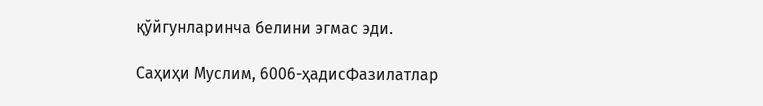қўйгунларинча белини эгмас эди.

Саҳиҳи Муслим, 6006-ҳадисФазилатлар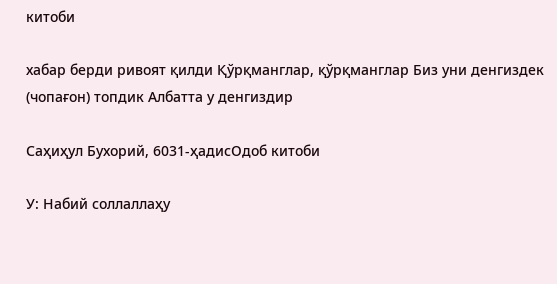китоби

хабар берди ривоят қилди Қўрқманглар, қўрқманглар Биз уни денгиздек (чопағон) топдик Албатта у денгиздир

Саҳиҳул Бухорий, 6031-ҳадисОдоб китоби

У: Набий соллаллаҳу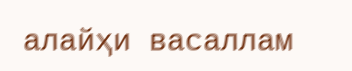алайҳи васаллам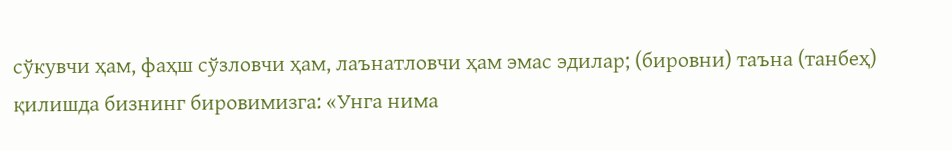сўкувчи ҳам, фаҳш сўзловчи ҳам, лаънатловчи ҳам эмас эдилар; (бировни) таъна (танбеҳ) қилишда бизнинг бировимизга: «Унга нима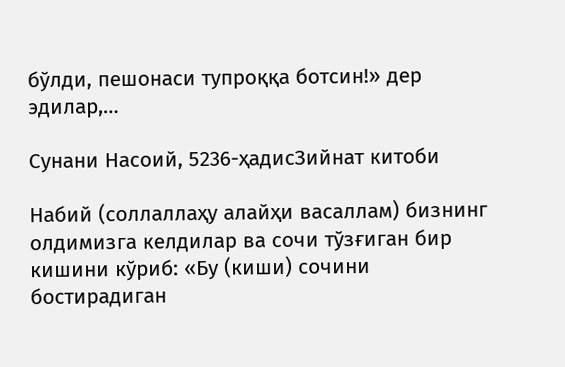бўлди, пешонаси тупроққа ботсин!» дер эдилар,…

Сунани Насоий, 5236-ҳадисЗийнат китоби

Набий (соллаллаҳу алайҳи васаллам) бизнинг олдимизга келдилар ва сочи тўзғиган бир кишини кўриб: «Бу (киши) сочини бостирадиган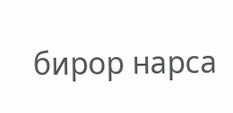бирор нарса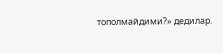тополмайдими?» дедилар.